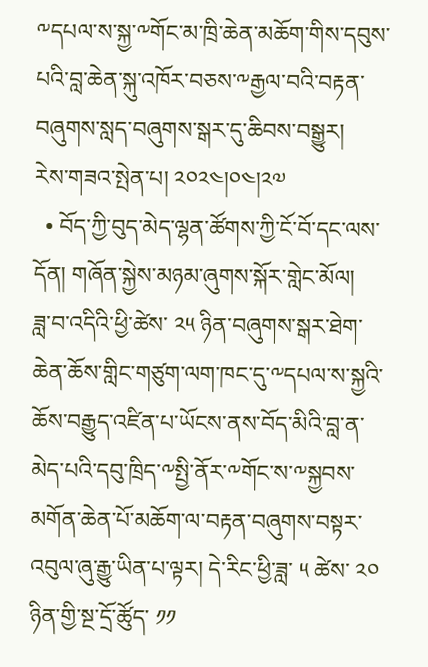༸དཔལ་ས་སྐྱ་༸གོང་མ་ཁྲི་ཆེན་མཆོག་གིས་དབུས་པའི་བླ་ཆེན་སྐུ་འཁོར་བཅས་༸རྒྱལ་བའི་བརྟན་བཞུགས་སླད་བཞུགས་སྒར་དུ་ཆིབས་བསྒྱུར།
རེས་གཟའ་སྤེན་པ། ༢༠༢༤།༠༤།༢༧
  • བོད་ཀྱི་བུད་མེད་ལྷན་ཚོགས་ཀྱི་ངོ་བོ་དང་ལས་དོན། གཞོན་སྐྱེས་མཉམ་ཞུགས་སྐོར་གླེང་མོལ།
ཟླ་བ་འདིའི་ཕྱི་ཚེས་ ༢༥ ཉིན་བཞུགས་སྒར་ཐེག་ཆེན་ཆོས་གླིང་གཙུག་ལག་ཁང་དུ་༸དཔལ་ས་སྐྱའི་ཆོས་བརྒྱུད་འཛིན་པ་ཡོངས་ནས་བོད་མིའི་བླ་ན་མེད་པའི་དབུ་ཁྲིད་༸སྤྱི་ནོར་༸གོང་ས་༸སྐྱབས་མགོན་ཆེན་པོ་མཆོག་ལ་བརྟན་བཞུགས་བསྟར་འབུལ་ཞུ་རྒྱུ་ཡིན་པ་ལྟར། དེ་རིང་ཕྱི་ཟླ་ ༥ ཚེས་ ༢༠ ཉིན་གྱི་སྔ་དྲོ་ཚོུད་ ༡༡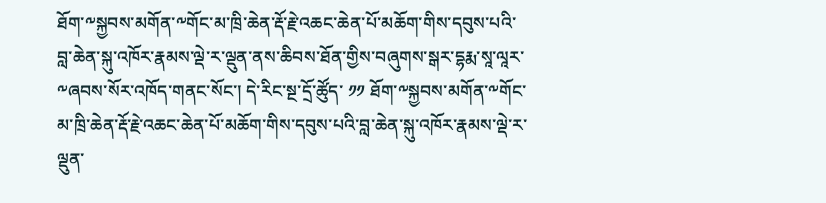ཐོག་༸སྐྱབས་མགོན་༸གོང་མ་ཁྲི་ཆེན་རྡོ་རྗེ་འཆང་ཆེན་པོ་མཆོག་གིས་དབུས་པའི་བླ་ཆེན་སྐུ་འཁོར་རྣམས་ལྡེ་ར་ལྡུན་ནས་ཆིབས་ཐོན་གྱིས་བཞུགས་སྒར་དྷརྨ་སཱ་ལཱར་༸ཞབས་སོར་འཁོད་གནང་སོང་། དེ་རིང་སྔ་དྲོ་ཚོུད་ ༡༡ ཐོག་༸སྐྱབས་མགོན་༸གོང་མ་ཁྲི་ཆེན་རྡོ་རྗེ་འཆང་ཆེན་པོ་མཆོག་གིས་དབུས་པའི་བླ་ཆེན་སྐུ་འཁོར་རྣམས་ལྡེ་ར་ལྡུན་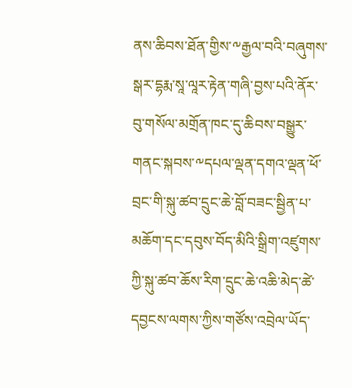ནས་ཆིབས་ཐོན་གྱིས་༸རྒྱལ་བའི་བཞུགས་སྒར་དྷརྨ་སཱ་ལཱར་རྟེན་གཞི་བྱས་པའི་ནོར་བུ་གསོལ་མགྲོན་ཁང་དུ་ཆིབས་བསྒྱུར་གནང་སྐབས་༸དཔལ་ལྡན་དགའ་ལྡན་ཕོ་བྲང་གི་སྐུ་ཚབ་དྲུང་ཆེ་བློ་བཟང་སྦྱིན་པ་མཆོག་དང་དབུས་བོད་མིའི་སྒྲིག་འཛུགས་ཀྱི་སྐུ་ཚབ་ཆོས་རིག་དྲུང་ཆེ་འཆི་མེད་ཚེ་དབྱངས་ལགས་ཀྱིས་གཙོས་འབྲེལ་ཡོད་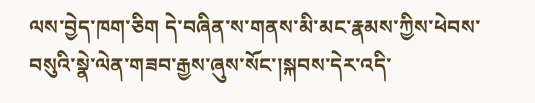ལས་བྱེད་ཁག་ཅིག དེ་བཞིན་ས་གནས་མི་མང་རྣམས་ཀྱིས་ཕེབས་བསུའི་སྣེ་ལེན་གཟབ་རྒྱས་ཞུས་སོང་།སྐབས་དེར་འདི་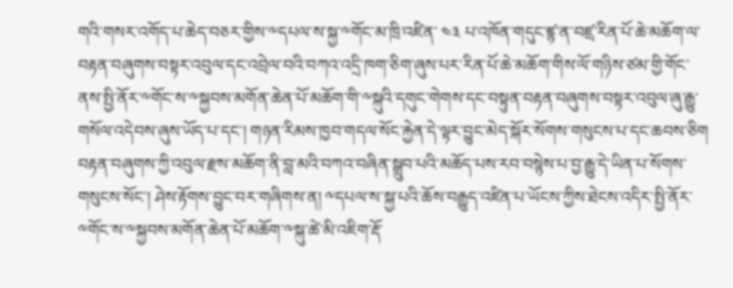གའི་གསར་འགོད་པ་ཆེད་བཅར་གྱིས་༸དཔལ་ས་སྐྱ་༸གོང་མ་ཁྲི་འཛིན་ ༤༣ པ་འཁོན་གདུང་ཛྙ་ན་བཛྲ་རིན་པོ་ཆེ་མཆོག་ལ་བརྟན་བཞུགས་བསྟར་འབུལ་དང་འབྲེལ་བའི་བཀའ་འདྲི་ཁག་ཅིག་ཞུས་པར་རིན་པོ་ཆེ་མཆོག་གིས་ལོ་གཉིས་ཙམ་གྱི་གོང་ནས་སྤྱི་ནོར་༸གོང་ས་༸སྐྱབས་མགོན་ཆེན་པོ་མཆོག་གི་༸སྐུའི་དགུང་གེགས་དང་བསྟུན་བརྟན་བཞུགས་བསྟར་འབུལ་ཞུ་རྒྱུ་གསོལ་འདེབས་ཞུས་ཡོད་པ་དང་། གཉན་རིམས་ཁྱབ་གདལ་སོང་རྐྱེན་དེ་ལྟར་བྱུང་མེད་སྐོར་སོགས་གསུངས་པ་དང་ཆབས་ཅིག བརྟན་བཞུགས་ཀྱི་འབུལ་རྫས་མཆོག་ནི་བླ་མའི་བཀའ་བཞིན་སྒྲུབ་པའི་མཆོད་པས་རབ་བསྙེས་པ་བྱ་རྒྱུ་དེ་ཡིན་པ་སོགས་གསུངས་སོང་། ཤེས་རྟོགས་བྱུང་བར་གཞིགས་ན། ༸དཔལ་ས་སྐྱ་པའི་ཆོས་བརྒྱུད་འཛིན་པ་ཡོངས་ཀྱིས་ཐེངས་འདིར་སྤྱི་ནོར་༸གོང་ས་༸སྐྱབས་མགོན་ཆེན་པོ་མཆོག་༸སྐུ་ཚེ་མི་འཇིག་རྡོ་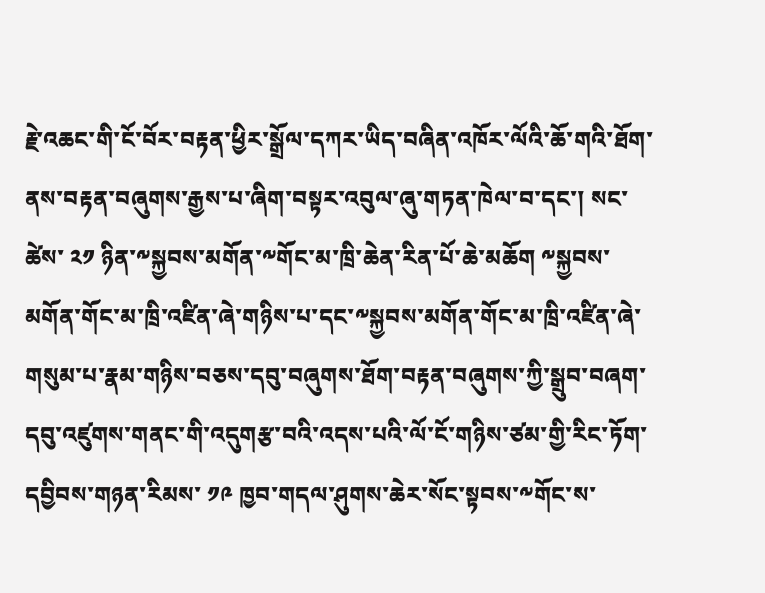རྗེ་འཆང་གི་ངོ་བོར་བརྟན་ཕྱིར་སྒྲོལ་དཀར་ཡིད་བཞིན་འཁོར་ལོའི་ཆོ་གའི་ཐོག་ནས་བརྟན་བཞུགས་རྒྱས་པ་ཞིག་བསྟར་འབུལ་ཞུ་གཏན་ཁེལ་བ་དང་། སང་ཚེས་ ༢༡ ཉིན་༸སྐྱབས་མགོན་༸གོང་མ་ཁྲི་ཆེན་རིན་པོ་ཆེ་མཆོག ༸སྐྱབས་མགོན་གོང་མ་ཁྲི་འཛིན་ཞེ་གཉིས་པ་དང་༸སྐྱབས་མགོན་གོང་མ་ཁྲི་འཛིན་ཞེ་གསུམ་པ་རྣམ་གཉིས་བཅས་དབུ་བཞུགས་ཐོག་བརྟན་བཞུགས་ཀྱི་སྒྲུབ་བཞག་དབུ་འཛུགས་གནང་གི་འདུགརྩ་བའི་འདས་པའི་ལོ་ངོ་གཉིས་ཙམ་གྱི་རིང་ཏོག་དབྱིབས་གཉན་རིམས་ ༡༩ ཁྱབ་གདལ་ཤུགས་ཆེར་སོང་སྟབས་༸གོང་ས་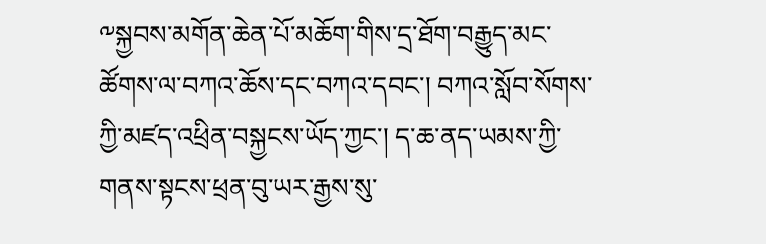༸སྐྱབས་མགོན་ཆེན་པོ་མཆོག་གིས་དྲ་ཐོག་བརྒྱུད་མང་ཚོགས་ལ་བཀའ་ཆོས་དང་བཀའ་དབང་། བཀའ་སློབ་སོགས་ཀྱི་མཛད་འཕྲིན་བསྐྱངས་ཡོད་ཀྱང་། ད་ཆ་ནད་ཡམས་ཀྱི་གནས་སྟངས་ཕྲན་བུ་ཡར་རྒྱས་སུ་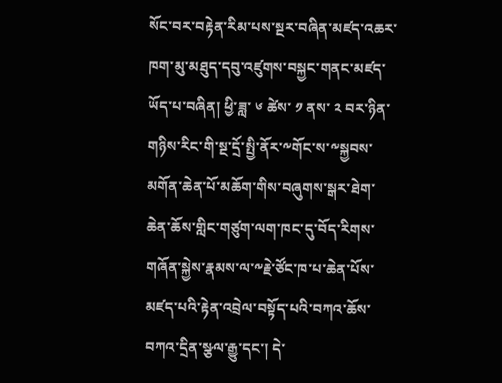སོང་བར་བརྟེན་རིམ་པས་སྔར་བཞིན་མཛད་འཆར་ཁག་མུ་མཐུད་དབུ་འཛུགས་བསྐྱང་གནང་མཛད་ཡོད་པ་བཞིན། ཕྱི་ཟླ་ ༦ ཚེས་ ༡ ནས་ ༢ བར་ཉིན་གཉིས་རིང་གི་སྔ་དྲོ་སྤྱི་ནོར་༸གོང་ས་༸སྐྱབས་མགོན་ཆེན་པོ་མཆོག་གིས་བཞུགས་སྒར་ཐེག་ཆེན་ཆོས་གླིང་གཙུག་ལག་ཁང་དུ་བོད་རིགས་གཞོན་སྐྱེས་རྣམས་ལ་༸རྗེ་ཙོང་ཁ་པ་ཆེན་པོས་མཛད་པའི་རྟེན་འབྲེལ་བསྟོད་པའི་བཀའ་ཆོས་བཀའ་དྲིན་སྩལ་རྒྱུ་དང་། དེ་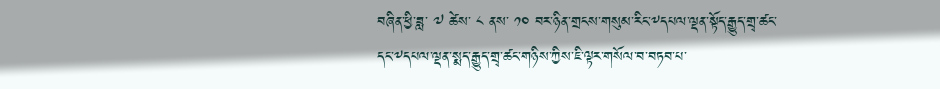བཞིན་ཕྱི་ཟླ་ ༧ ཚེས་ ༨ ནས་ ༡༠ བར་ཉིན་གྲངས་གསུམ་རིང་༸དཔལ་ལྡན་སྟོད་རྒྱུད་གྲྭ་ཚང་དང་༸དཔལ་ལྡན་སྨད་རྒྱུད་གྲྭ་ཚང་གཉིས་ཀྱིས་ཇི་ལྟར་གསོལ་བ་བཏབ་པ་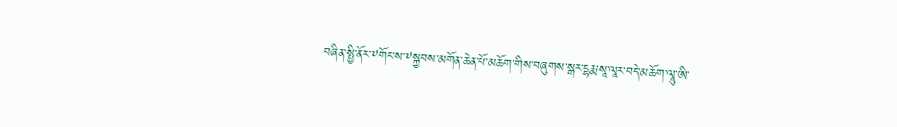བཞིན་སྤྱི་ནོར་༸གོང་ས་༸སྐྱབས་མགོན་ཆེན་པོ་མཆོག་གིས་བཞུགས་སྒར་དྷརྨ་སཱ་ལཱར་བདེ་མཆོག་ལཱུ་ཨི་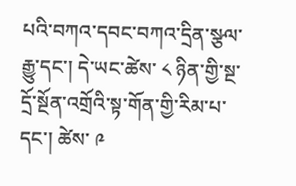པའི་བཀའ་དབང་བཀའ་དྲིན་སྩལ་རྒྱུ་དང་། དེ་ཡང་ཚེས་ ༨ ཉིན་གྱི་སྔ་དྲོ་སྔོན་འགྲོའི་སྟ་གོན་གྱི་རིམ་པ་དང་། ཚེས་ ༩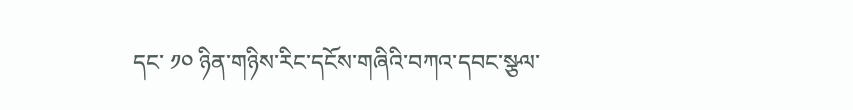དང་ ༡༠ ཉིན་གཉིས་རིང་དངོས་གཞིའི་བཀའ་དབང་སྩལ་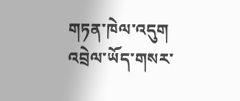གཏན་ཁེལ་འདུག
འབྲེལ་ཡོད་གསར་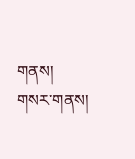གནས།
གསར་གནས།